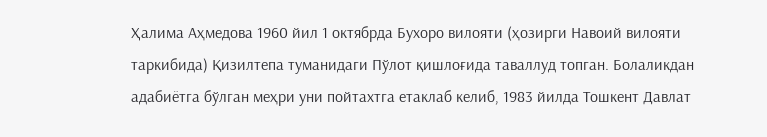Ҳалима Аҳмедова 1960 йил 1 октябрда Бухоро вилояти (ҳозирги Навоий вилояти таркибида) Қизилтепа туманидаги Пўлот қишлоғида таваллуд топган. Болаликдан адабиётга бўлган меҳри уни пойтахтга етаклаб келиб, 1983 йилда Тошкент Давлат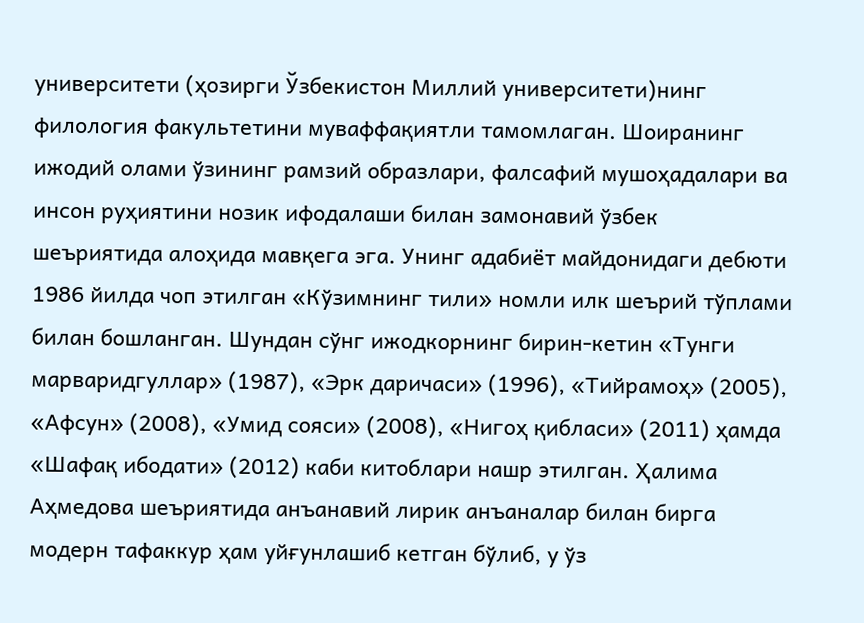университети (ҳозирги Ўзбекистон Миллий университети)нинг филология факультетини муваффақиятли тамомлаган. Шоиранинг ижодий олами ўзининг рамзий образлари, фалсафий мушоҳадалари ва инсон руҳиятини нозик ифодалаши билан замонавий ўзбек шеъриятида алоҳида мавқега эга. Унинг адабиёт майдонидаги дебюти 1986 йилда чоп этилган «Кўзимнинг тили» номли илк шеърий тўплами билан бошланган. Шундан сўнг ижодкорнинг бирин-кетин «Тунги марваридгуллар» (1987), «Эрк даричаси» (1996), «Тийрамоҳ» (2005), «Афсун» (2008), «Умид сояси» (2008), «Нигоҳ қибласи» (2011) ҳамда «Шафақ ибодати» (2012) каби китоблари нашр этилган. Ҳалима Аҳмедова шеъриятида анъанавий лирик анъаналар билан бирга модерн тафаккур ҳам уйғунлашиб кетган бўлиб, у ўз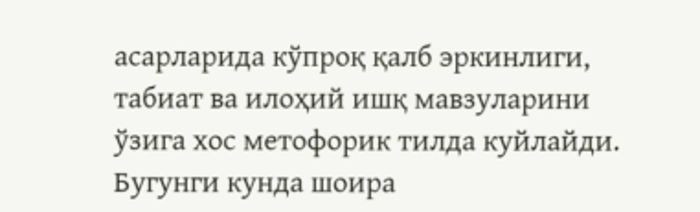асарларида кўпроқ қалб эркинлиги, табиат ва илоҳий ишқ мавзуларини ўзига хос метофорик тилда куйлайди. Бугунги кунда шоира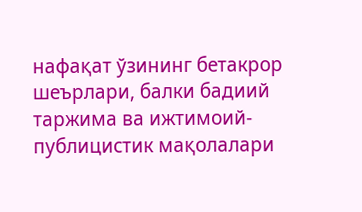нафақат ўзининг бетакрор шеърлари, балки бадиий таржима ва ижтимоий-публицистик мақолалари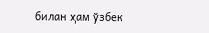билан ҳам ўзбек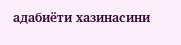адабиёти хазинасини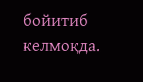бойитиб келмоқда.